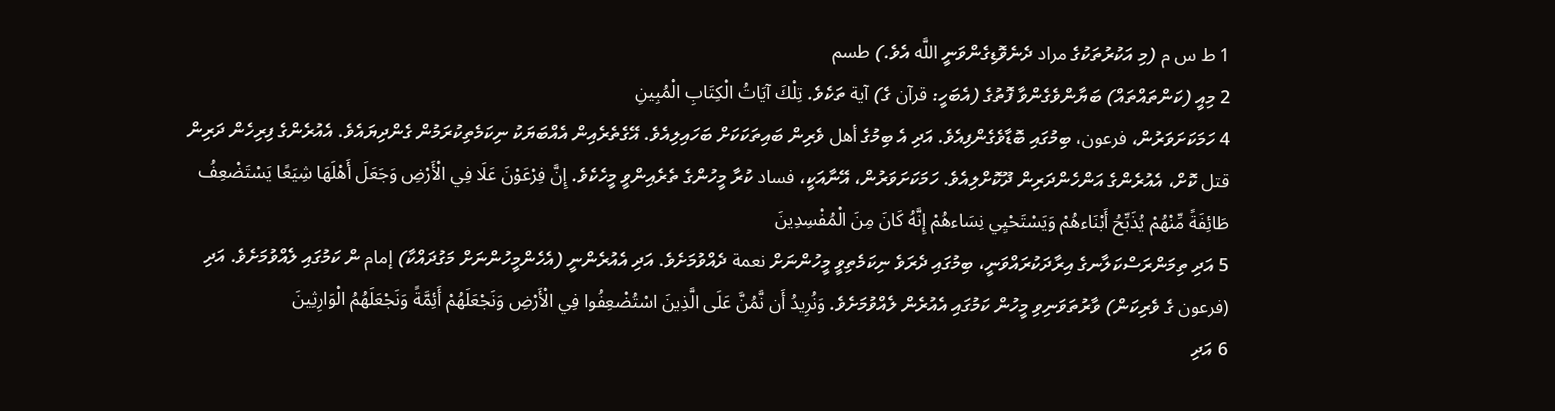1 ط س م (މި އަކުރުތަކުގެ مراد ދެނެވޮޑިގެންވަނީ اللَّه އެވެ.) طسم
2 މިއީ (ކަންތައްތައް) ބަޔާންވެގެންވާ ފޮތުގެ (އެބަހީ: قرآن ގެ) آية ތަކެވެ. تِلْكَ آيَاتُ الْكِتَابِ الْمُبِينِ
4 ހަމަކަށަވަރުން، فرعون، ބިމުގައި ބޮޑާވެގެންފިއެވެ. އަދި އެ ބިމުގެ أهل ވެރިން ބައިތަކަކަށް ބަހައިލިއެވެ. އޭގެތެރެއިން އެއްބަޔަކު ނިކަމެތިކުރަމުން ގެންދިޔައެވެ. އެއުރެންގެ ފިރިހެން ދަރިން قتل ކޮށް، އެއުރެންގެ އަންހެންދަރިން ދޫކޮށްލިއެވެ. ހަމަކަށަވަރުން، އޭނާއަކީ، فساد ކުރާ މީހުންގެ ތެރެއިންވީ މީހެކެވެ. إِنَّ فِرْعَوْنَ عَلَا فِي الْأَرْضِ وَجَعَلَ أَهْلَهَا شِيَعًا يَسْتَضْعِفُ طَائِفَةً مِّنْهُمْ يُذَبِّحُ أَبْنَاءهُمْ وَيَسْتَحْيِي نِسَاءهُمْ إِنَّهُ كَانَ مِنَ الْمُفْسِدِينَ
5 އަދި ތިމަންރަސްކަލާނގެ އިރާދަކުރައްވަނީ، ބިމުގައި ދެރަވެ ނިކަމެތިވީ މީހުންނަށް نعمة ދެއްވުމަށެވެ. އަދި އެއުރެންނީ (އެހެންމީހުންނަށް މަގުދައްކާ) إمام ން ކަމުގައި ލެއްވުމަށެވެ. އަދި (فرعون ގެ ވެރިކަން) ވާރުތަވަނިވި މީހުން ކަމުގައި އެއުރެން ލެއްވުމަށެވެ. وَنُرِيدُ أَن نَّمُنَّ عَلَى الَّذِينَ اسْتُضْعِفُوا فِي الْأَرْضِ وَنَجْعَلَهُمْ أَئِمَّةً وَنَجْعَلَهُمُ الْوَارِثِينَ
6 އަދި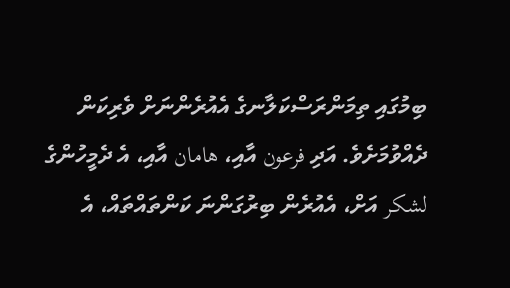ބިމުގައި ތިމަންރަސްކަލާނގެ އެއުރެންނަށް ވެރިކަން ދެއްވުމަށެވެ. އަދި فرعون އާއި، هامان އާއި، އެ ދެމީހުންގެ لشكر އަށް، އެއުރެން ބިރުގަންނަ ކަންތައްތައް، އެ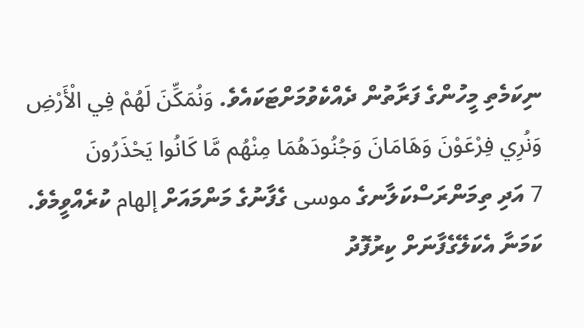ނިކަމެތި މީހުންގެ ފަރާތުން ދެއްކެވުމަށްޓަކައެވެ. وَنُمَكِّنَ لَهُمْ فِي الْأَرْضِ وَنُرِي فِرْعَوْنَ وَهَامَانَ وَجُنُودَهُمَا مِنْهُم مَّا كَانُوا يَحْذَرُونَ
7 އަދި ތިމަންރަސްކަލާނގެ موسى ގެފާނުގެ މަންމައަށް إلهام ކުރެއްވީމެވެ. ކަމަނާ އެކަލޭގެފާނަށް ކިރުފޮދު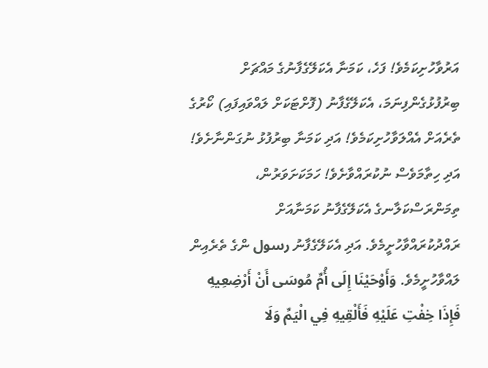އަރުވާހުށިކަމެވެ! ފަހެ، ކަމަނާ އެކަލޭގެފާނުގެ މައްޗަށް ބިރުފުޅުގެންފިނަމަ، އެކަލޭގެފާނު (ފޮށްޓަކަށް ލައްވައިފައި) ކޯރުގެ ތެރެއަށް އެއްލަވާހުށިކަމެވެ! އަދި ކަމަނާ ބިރުފުޅު ނުގަންނާށެވެ! އަދި ހިތާމަވެސް ނުކުރައްވާށެވެ! ހަމަކަށަވަރުން، ތިމަންރަސްކަލާނގެ އެކަލޭގެފާނު ކަމަނާއަށް ރައްދުކުރައްވާހުށީމެވެ. އަދި އެކަލޭގެފާނު رسول ންގެ ތެރެއިން ލައްވާހުށީމެވެ. وَأَوْحَيْنَا إِلَى أُمِّ مُوسَى أَنْ أَرْضِعِيهِ فَإِذَا خِفْتِ عَلَيْهِ فَأَلْقِيهِ فِي الْيَمِّ وَلَا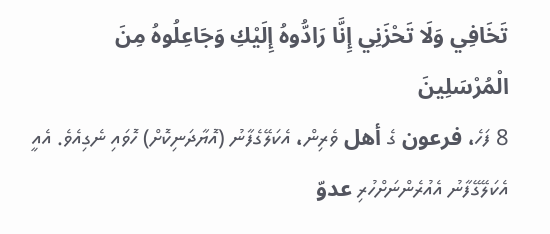تَخَافِي وَلَا تَحْزَنِي إِنَّا رَادُّوهُ إِلَيْكِ وَجَاعِلُوهُ مِنَ الْمُرْسَلِينَ
8 ފަހެ، فرعون ގެ أهل ވެރިން، އެކަލޭގެފާނު (އޮޔާދަނިކޮށް) ހޮވައި ނެގިއެވެ. އެއީ އެކަލޭގޭފާނު އެއުރެންނަށްހުރި عدوّ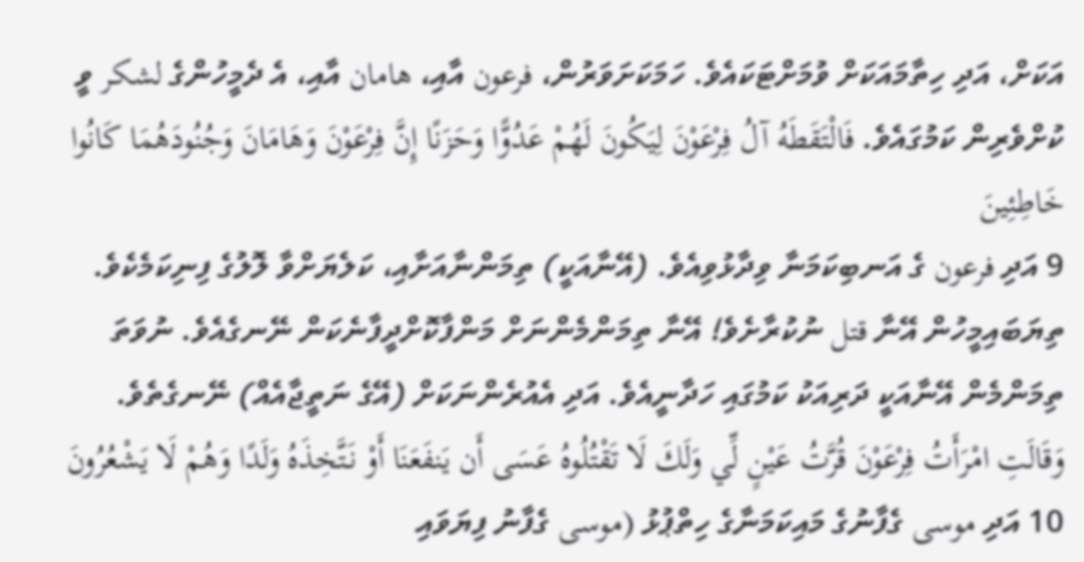އަކަށް، އަދި ހިތާމައަކަށް ވުމަށްޓަކައެވެ. ހަމަކަށަވަރުން، فرعون އާއި، هامان އާއި، އެ ދެމީހުންގެ لشكر ވީ ކުށްވެރިން ކަމުގައެވެ. فَالْتَقَطَهُ آلُ فِرْعَوْنَ لِيَكُونَ لَهُمْ عَدُوًّا وَحَزَنًا إِنَّ فِرْعَوْنَ وَهَامَانَ وَجُنُودَهُمَا كَانُوا خَاطِئِينَ
9 އަދި فرعون ގެ އަނބިކަމަނާ ވިދާޅުވިއެވެ. (އޭނާއަކީ) ތިމަންނާއަށާއި، ކަލެޔަށްވާ ލޮލުގެ ފިނިކަމެކެވެ. ތިޔަބައިމީހުން އޭނާ قتل ނުކުރާށެވެ! އޭނާ ތިމަންމެންނަށް މަންފާކޮށްދީފާނެކަން ނޭނގެއެވެ. ނުވަތަ ތިމަންމެން އޭނާއަކީ ދަރިއަކު ކަމުގައި ހަދާނީއެވެ. އަދި އެއުރެންނަކަށް (އޭގެ ނަތީޖާއެއް) ނޭނގެތެވެ. وَقَالَتِ امْرَأَتُ فِرْعَوْنَ قُرَّتُ عَيْنٍ لِّي وَلَكَ لَا تَقْتُلُوهُ عَسَى أَن يَنفَعَنَا أَوْ نَتَّخِذَهُ وَلَدًا وَهُمْ لَا يَشْعُرُونَ
10 އަދި موسى ގެފާނުގެ މައިކަމަނާގެ ހިތްޕުޅު (موسى ގެފާނު ފިޔަވައި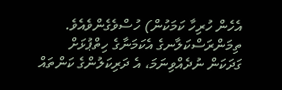އެހެން ހުރިހާ ކަމަކުން) ހުސްވެގެންވެއެވެ. ތިމަންރަސްކަލާނގެ އެކަމަނާގެ ހިތްޕުޅަށް ގަދަކަން ނުދެއްވިނަމަ، އެ ދަރިކަލުންގެ ކަންތައް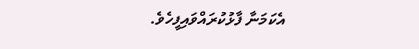އެކަމަނާ ފާޅުކުރައްވައިފީހެވެ.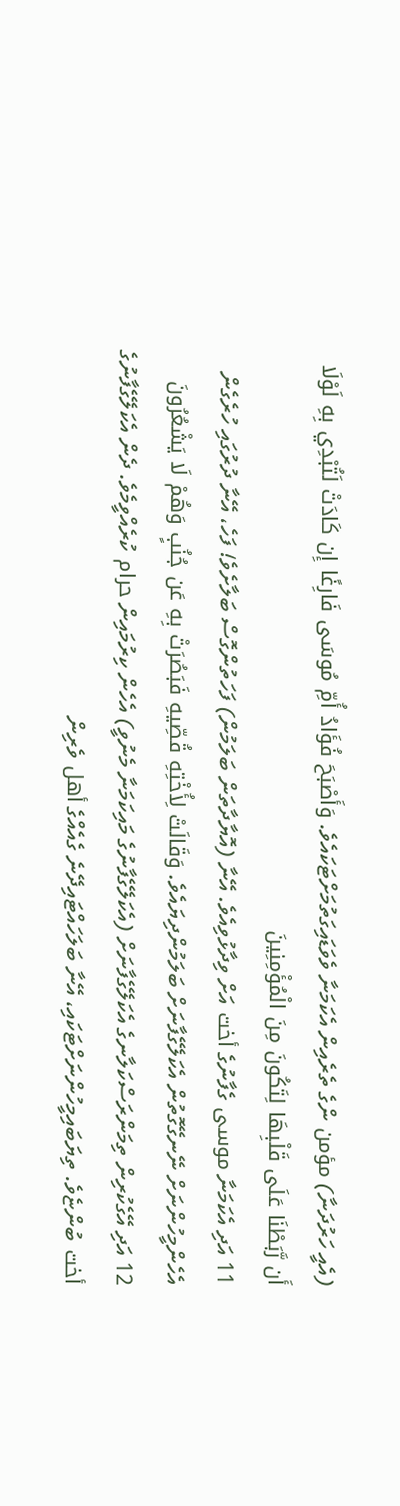(އެއީ ހަރުދަނާ) مؤمن ންގެ ތެރެއިން އެކަމަނާ ވެވަޑައިގަތުމަށްޓަކައެވެ. وَأَصْبَحَ فُؤَادُ أُمِّ مُوسَى فَارِغًا إِن كَادَتْ لَتُبْدِي بِهِ لَوْلَا أَن رَّبَطْنَا عَلَى قَلْبِهَا لِتَكُونَ مِنَ الْمُؤْمِنِينَ
11 އަދި އެކަމަނާ موسى ގެފާނުގެ أخت އަށް ވިދާޅުވިއެވެ. އޭނާ (އޮޔާދާތަން ބަލަމުން) ފަހަތުންގޮސް ބަލާށެވެ! ފަހެ، އޭނާ ދުރުގައި ހުރެގެން އެހެންމީހުންނަށް ނޭނގޭގޮތުން އެކަލޭގެފާނަށް ބަލަމުންދިޔައެވެ. وَقَالَتْ لِأُخْتِهِ قُصِّيهِ فَبَصُرَتْ بِهِ عَن جُنُبٍ وَهُمْ لَا يَشْعُرُونَ
12 އަދި އޭގެކުރިން ތިމަންރަސްކަލާނގެ އެކަލޭގެފާނަށް (އެކަލޭގެފާނުގެ މައިކަމަނާ މެނުވީ) އެހެން ކިރުމައިން حرام ކުރެއްވީމެވެ. ދެން އެކަލޭގެފާނުގެ أخت ބުންޏެވެ. ތިޔަބައިމީހުންނަށްޓަކައި، އޭނާ ބަލަހައްޓައިދޭނެ ގެއެއްގެ أهل ވެރިން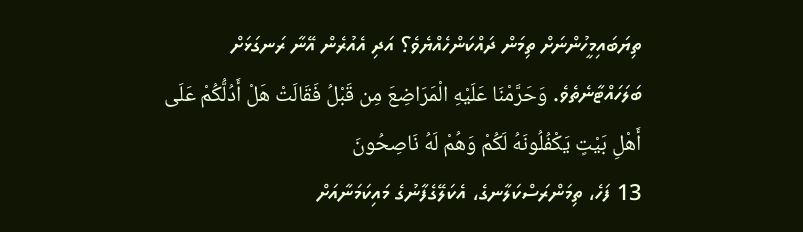ތިޔަބައިމީހުންނަށް ތިމަން ދައްކަންހެއްޔެވެ؟ އަދި އެއުރެން އޭނާ ރަނގަޅަށް ބަލަހައްޓާނެތެވެ. وَحَرَّمْنَا عَلَيْهِ الْمَرَاضِعَ مِن قَبْلُ فَقَالَتْ هَلْ أَدُلُّكُمْ عَلَى أَهْلِ بَيْتٍ يَكْفُلُونَهُ لَكُمْ وَهُمْ لَهُ نَاصِحُونَ
13 ފަހެ، ތިމަންރަސްކަލާނގެ، އެކަލޭގެފާނުގެ މައިކަމަނާއަށް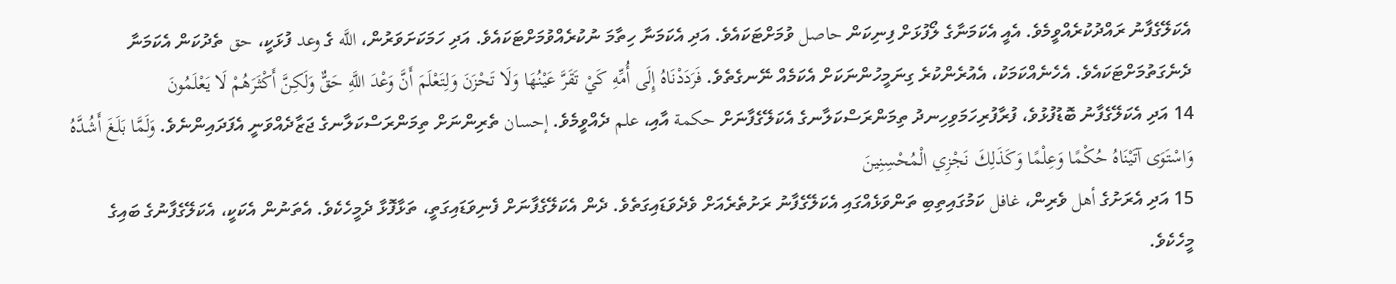އެކަލޭގެފާނު ރައްދުކުރެއްވީމެވެ. އެއީ އެކަމަނާގެ ލޯފުޅަށް ފިނިކަން حاصل ވުމަށްޓަކައެވެ. އަދި އެކަމަނާ ހިތާމަ ނުކުރެއްވުމަށްޓަކައެވެ. އަދި ހަމަކަށަވަރުން، اللَّه ގެ وعد ފުޅަކީ، حق ތެދުކަން އެކަމަނާ ދެނެގަތުމަށްޓަކައެވެ. އެހެނެއްކަމަކު، އެއުރެންކުރެ ގިނަމީހުންނަކަށް އެކަމެއް ނޭނގެތެވެ. فَرَدَدْنَاهُ إِلَى أُمِّهِ كَيْ تَقَرَّ عَيْنُهَا وَلَا تَحْزَنَ وَلِتَعْلَمَ أَنَّ وَعْدَ اللَّهِ حَقٌّ وَلَكِنَّ أَكْثَرَهُمْ لَا يَعْلَمُونَ
14 އަދި އެކަލޭގެފާނު ބޮޑުފުޅުވެ، ފުރާފުރިހަމަވިހިނދު ތިމަންރަސްކަލާނގެ އެކަލޭގެފާނަށް حكمة އާއި، علم ދެއްވީމެވެ. إحسان ތެރިންނަށް ތިމަންރަސްކަލާނގެ ޖަޒާދެއްވަނީ އެފަދައިންނެވެ. وَلَمَّا بَلَغَ أَشُدَّهُ وَاسْتَوَى آتَيْنَاهُ حُكْمًا وَعِلْمًا وَكَذَلِكَ نَجْزِي الْمُحْسِنِينَ
15 އަދި އެރަށުގެ أهل ވެރިން، غافل ކަމުގައިތިބި ތަންވަޅެއްގައި އެކަލޭގެފާނު ރަށުތެރެއަށް ވެދެވަޑައިގަތެވެ. ދެން އެކަލޭގެފާނަށް ފެނިވަޑައިގަތީ، ތަޅާފޮޅާ ދެމީހެކެވެ. އެތަނުން އެކަކީ، އެކަލޭގެފާނުގެ ބައިގެ މީހެކެވެ.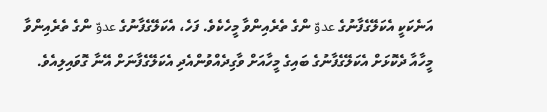އަނެކަކީ އެކަލޭގެފާނުގެ عدوّ ންގެ ތެރެއިންވާ މީހެކެވެ. ފަހެ، އެކަލޭގެފާނުގެ عدوّ ންގެ ތެރެއިންވާ މީހާއާ ދެކޮޅަށް އެކަލޭގެފާނުގެ ބައިގެ މީހާއަށް ވާގިދެއްވުންއެދި އެކަލޭގެފާނަށް އޭނާ ގޮވައިލިއެވެ.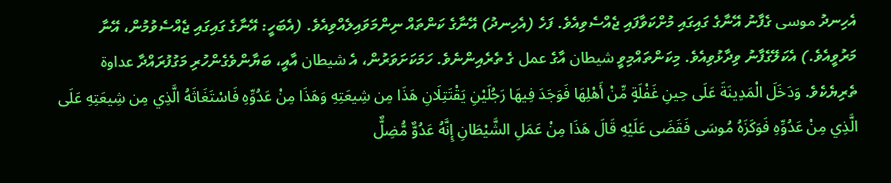އެހިނދު موسى ގެފާނު އޭނާގެ ގައިގައި މުށްކަވާފައި ޖެއްސެވިއެވެ. ފަހެ (އެހިނދު) އޭނާގެ ކަންތައް ނިންމަވައިލެއްވިއެވެ. (އެބަހީ: އޭނާގެ ގައިގައި ޖެއްސެވުމުން، އޭނާ މަރުވީއެވެ.) އެކަލޭގެފާނު ވިދާޅުވިއެވެ. މިކަންތައްމިވީ شيطان އާގެ عمل ގެ ތެރެއިންނެވެ. ހަމަކަށަވަރުން، އެ شيطان އާއީ، ބަޔާންވެގެންހުރި މަގުފުރައްދާ عداوة ތެރިޔެކެވެ. وَدَخَلَ الْمَدِينَةَ عَلَى حِينِ غَفْلَةٍ مِّنْ أَهْلِهَا فَوَجَدَ فِيهَا رَجُلَيْنِ يَقْتَتِلَانِ هَذَا مِن شِيعَتِهِ وَهَذَا مِنْ عَدُوِّهِ فَاسْتَغَاثَهُ الَّذِي مِن شِيعَتِهِ عَلَى الَّذِي مِنْ عَدُوِّهِ فَوَكَزَهُ مُوسَى فَقَضَى عَلَيْهِ قَالَ هَذَا مِنْ عَمَلِ الشَّيْطَانِ إِنَّهُ عَدُوٌّ مُّضِلٌّ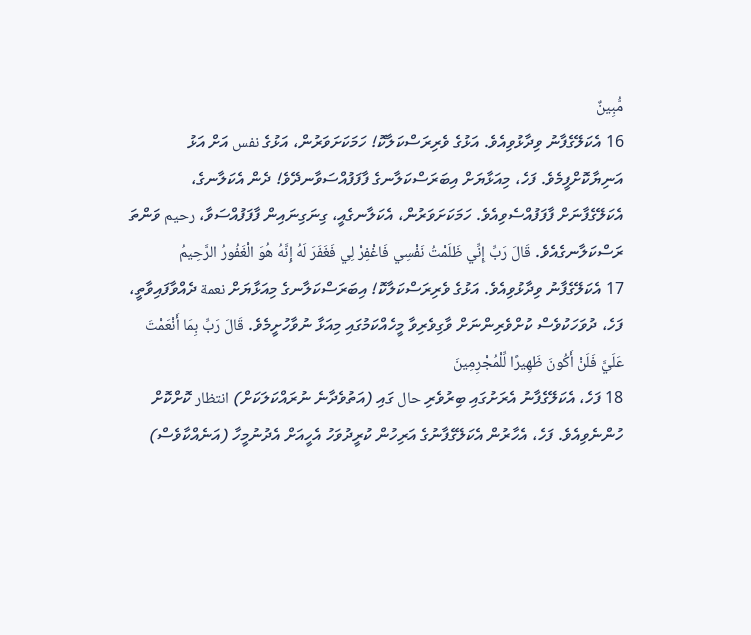مُّبِينٌ
16 އެކަލޭގެފާނު ވިދާޅުވިއެވެ. އަޅުގެ ވެރިރަސްކަލާކޮ! ހަމަކަށަވަރުން، އަޅުގެ نفس އަށް އަޅު އަނިޔާކޮށްފީމެވެ. ފަހެ، މިއަޅާޔަށް އިބަރަސްކަލާނގެ ފާފަފުއްސަވާނދޭވެ! ދެން އެކަލާނގެ، އެކަލޭގެފާނަށް ފާފަފުއްސެވިއެވެ. ހަމަކަށަވަރުން، އެކަލާނގެއީ، ގިނަގިނައިން ފާފަފުއްސަވާ، رحيم ވަންތަ ރަސްކަލާނގެއެވެ. قَالَ رَبِّ إِنِّي ظَلَمْتُ نَفْسِي فَاغْفِرْ لِي فَغَفَرَ لَهُ إِنَّهُ هُوَ الْغَفُورُ الرَّحِيمُ
17 އެކަލޭގެފާނު ވިދާޅުވިއެވެ. އަޅުގެ ވެރިރަސްކަލާކޮ! އިބަރަސްކަލާނގެ މިއަޅާޔަށް نعمة ދެއްވާފައިވާތީ، ފަހެ، ދުވަހަކުވެސް ކުށްވެރިންނަށް ވާގިވެރިވާ މީހެއްކަމުގައި މިއަޅާ ނުވާހުށީމެވެ. قَالَ رَبِّ بِمَا أَنْعَمْتَ عَلَيَّ فَلَنْ أَكُونَ ظَهِيرًا لِّلْمُجْرِمِينَ
18 ފަހެ، އެކަލޭގެފާނު އެރަށުގައި ބިރުވެރި حال ގައި (އަތުވެދާނެ ނުރައްކަލަކަށް) انتظار ކޮށްކޮށް ހުންނެވިއެވެ. ފަހެ، އެހާރުން އެކަލޭގެފާނުގެ އަރިހުން ކުރީދުވަހު އެހީއަށް އެދުނުމީހާ (އަނެއްކާވެސް)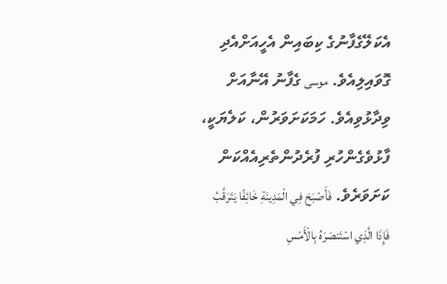އެކަލޭގެފާނުގެ ކިބައިން އެހީއަށްއެދި ގޮވައިލިއެވެ. موسى ގެފާނު އޭނާއަށް ވިދާޅުވިއެވެ. ހަމަކަށަވަރުން، ކަލެޔަކީ، ފާޅުވެގެންހުރި ފުރެދުންތެރިއެއްކަން ކަށަވަރެވެ. فَأَصْبَحَ فِي الْمَدِينَةِ خَائِفًا يَتَرَقَّبُ فَإِذَا الَّذِي اسْتَنصَرَهُ بِالْأَمْسِ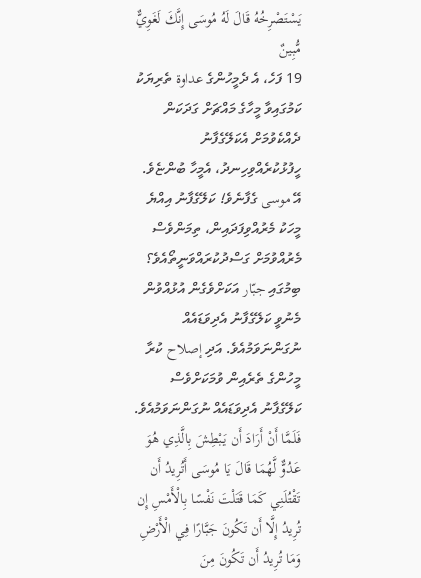يَسْتَصْرِخُهُ قَالَ لَهُ مُوسَى إِنَّكَ لَغَوِيٌّ مُّبِينٌ
19 ފަހެ، އެ ދެމީހުންގެ عداوة ތެރިޔަކު ކަމުގައިވާ މީހާގެ މައްޗަށް ގަދަކަން ދެއްކެވުމަށް އެކަލޭގެފާނު ހީފުޅުކުރެއްވިހިނދު، އެމީހާ ބުންޏެވެ. އޭ موسى ގެފާނެވެ! ކަލޭގެފާނު އިއްޔެ މީހަކު މެރުއްވިފަދައިން، ތިމަންވެސް މެރުއްވުމަށް ގަސްދުކުރައްވަނީތޯއެވެ؟ ބިމުގައި جبّار އަކަށްވެގެން އުޅުއްވުން މެނުވީ ކަލޭގެފާނު އެދިވަޑައެއް ނުގަންނަވަމުއެވެ. އަދި إصلاح ކުރާ މީހުންގެ ތެރެއިން ވުމަކަށްވެސް ކަލޭގެފާނު އެދިވަޑައެއް ނުގަންނަވަމުއެވެ. فَلَمَّا أَنْ أَرَادَ أَن يَبْطِشَ بِالَّذِي هُوَ عَدُوٌّ لَّهُمَا قَالَ يَا مُوسَى أَتُرِيدُ أَن تَقْتُلَنِي كَمَا قَتَلْتَ نَفْسًا بِالْأَمْسِ إِن تُرِيدُ إِلَّا أَن تَكُونَ جَبَّارًا فِي الْأَرْضِ وَمَا تُرِيدُ أَن تَكُونَ مِنَ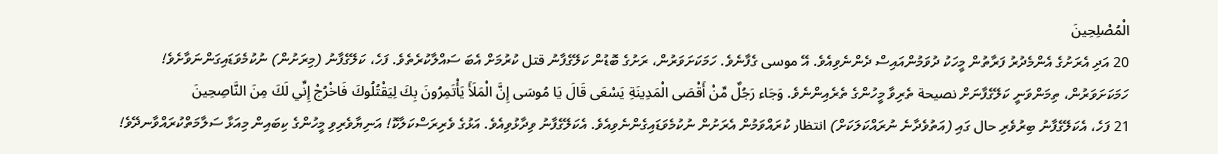الْمُصْلِحِينَ
20 އަދި އެރަށުގެ އެންމެދުރު ފަރާތުން މީހަކު ދުވަމުންއައިސް ދެންނެވިއެވެ. އޭ موسى ގެފާނެވެ. ހަމަކަށަވަރުން، ރަށުގެ ބޮޑުން ކަލޭގެފާނު قتل ކުރުމަށް އެބަ ސައްލާކުރެތެވެ. ފަހެ، ކަލޭގެފާނު (މިރަށުން) ނުކުމެވަޑައިގަންނަވާށެވެ! ހަމަކަށަވަރުން، ތިމަންވަނީ ކަލޭގެފާނަށް نصيحة ތެރިވާ މީހުންގެ ތެރެއިންނެވެ. وَجَاء رَجُلٌ مِّنْ أَقْصَى الْمَدِينَةِ يَسْعَى قَالَ يَا مُوسَى إِنَّ الْمَلَأَ يَأْتَمِرُونَ بِكَ لِيَقْتُلُوكَ فَاخْرُجْ إِنِّي لَكَ مِنَ النَّاصِحِينَ
21 ފަހެ، އެކަލޭގެފާނު ބިރުވެރި حال ގައި (އަތުވެދާނެ ނުރައްކަލަކަށް) انتظار ކުރައްވަމުން އެރަށުން ނުކުމެވަޑައިގެންނެވިއެވެ. އެކަލޭގެފާނު ވިދާޅުވިއެވެ. އަޅުގެ ވެރިރަސްކަލާކޮ! އަނިޔާވެރިވި މީހުންގެ ކިބައިން މިއަޅާ ސަލާމަތްކުރައްވާނދޭވެ!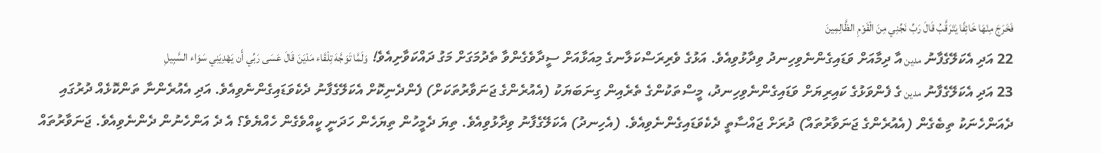فَخَرَجَ مِنْهَا خَائِفًا يَتَرَقَّبُ قَالَ رَبِّ نَجِّنِي مِنَ الْقَوْمِ الظَّالِمِينَ
22 އަދި އެކަލޭގެފާނު مدين އާ ދިމާއަށް ވަޑައިގެންނެވިހިނދު ވިދާޅުވިއެވެ. އަޅުގެ ވެރިރަސްކަލާނގެ މިއަޅާއަށް ސީދާވެގެންވާ ތެދުމަގަށް މަގު ދައްކަވާށިއެވެ! وَلَمَّا تَوَجَّهَ تِلْقَاء مَدْيَنَ قَالَ عَسَى رَبِّي أَن يَهْدِيَنِي سَوَاء السَّبِيلِ
23 އަދި އެކަލޭގެފާނު مدين ގެ ފެންވަޅުގެ ކައިރިޔަށް ވަޑައިގެންނެވިހިނދު، މީސްތަކުންގެ ތެރެއިން ގިނަބަޔަކު (އެއުރެންގެ ޖަނަވާރުތަކަށް) ފެންދެނިކޮށް އެކަލޭގެފާނު ދެކެވަޑައިގެންނެވިއެވެ. އަދި އެއުރެންނާ ތަންކޮޅެއް ދުރުގައި ދެއަންހެނަކު ތިބެގެން (އެއުރެންގެ ޖަނަވާރުތައް) ދުރަށް ޖައްސާތީ ދެކެވަޑައިގެންނެވިއެވެ. (އެހިނދު) އެކަލޭގެފާނު ވިދާޅުވިއެވެ. ތިޔަ ދެމީހުން ތިޔަހެން ހަދަނީ ކީއްވެގެން ހެއްޔެވެ؟ އެ ދެ އަންހެނުން ދެންނެވިއެވެ. ޖަނަވާރުތައް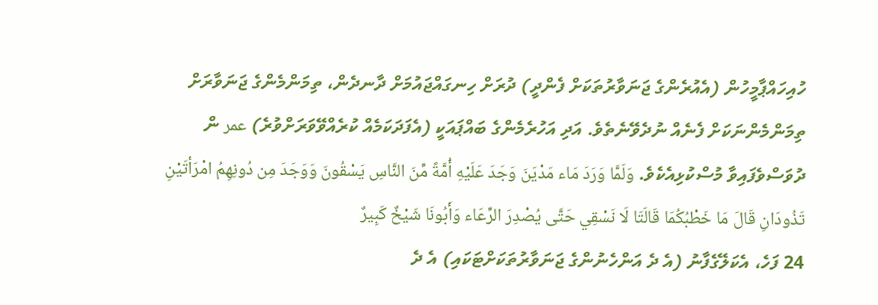ހުއިހައްޕާމީހުން (އެއުރެންގެ ޖަނަވާރުތަކަށް ފެންދީ) ދުރަށް ހިނގައްޖައުމަށް ދާނދެން، ތިމަންމެންގެ ޖަނަވާރަށް ތިމަންމެންނަކަށް ފެނެއް ނުދެވޭނެތެވެ. އަދި އަހުރެމެންގެ ބައްޕައަކީ (އެފަދަކަމެއް ކުރެއްވޭވަރަށްވުރެ) عمر ން ދުވަސްވެފައިވާ މުސްކުޅިއެކެވެ. وَلَمَّا وَرَدَ مَاء مَدْيَنَ وَجَدَ عَلَيْهِ أُمَّةً مِّنَ النَّاسِ يَسْقُونَ وَوَجَدَ مِن دُونِهِمُ امْرَأتَيْنِ تَذُودَانِ قَالَ مَا خَطْبُكُمَا قَالَتَا لَا نَسْقِي حَتَّى يُصْدِرَ الرِّعَاء وَأَبُونَا شَيْخٌ كَبِيرٌ
24 ފަހެ، އެކަލޭގެފާނު (އެ ދެ އަންހެނުންގެ ޖަނަވާރުތަކަށްޓަކައި) އެ ދެ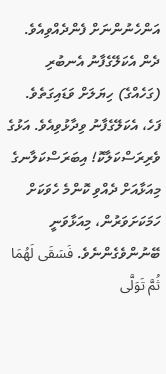އަންހެނުންނަށް ފެންދެއްވިއެވެ. ދެން އެކަލޭގެފާނު އެނބުރި (ގަހެއްގެ) ހިޔަލަށް ވަޑައިގަތެވެ. ފަހެ، އެކަލޭގެފާނު ވިދާޅުވިއެވެ. އަޅުގެ ވެރިރަސްކަލާކޮ! އިބަރަސްކަލާނގެ މިއަޅާއަށް ދެއްވި ކޮންމެ ހެވަކަށް ހަމަކަށަވަރުން، މިއަޅާވަނީ ބޭނުންވެގެންނެވެ. فَسَقَى لَهُمَا ثُمَّ تَوَلَّى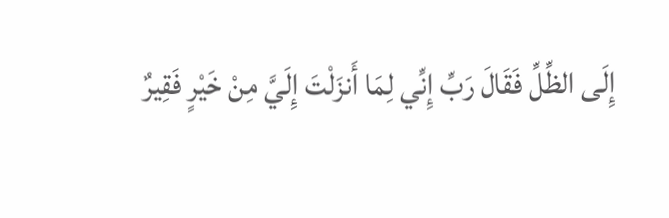إِلَى الظِّلِّ فَقَالَ رَبِّ إِنِّي لِمَا أَنزَلْتَ إِلَيَّ مِنْ خَيْرٍ فَقِيرٌ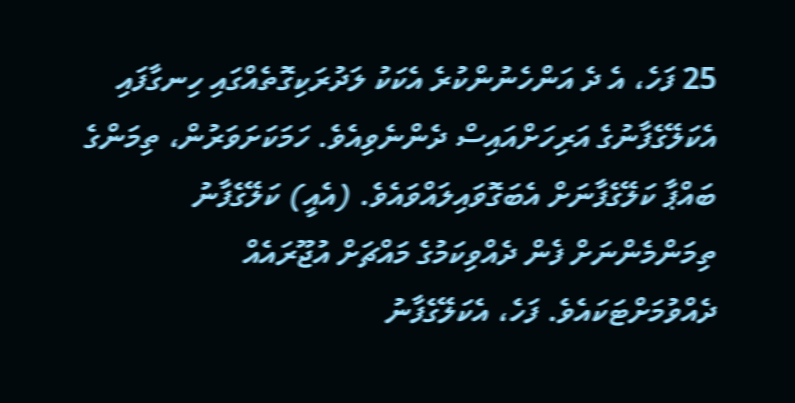25 ފަހެ، އެ ދެ އަންހެނުންކުރެ އެކަކު ލަދުރަކިގޮތެއްގައި ހިނގާފައި އެކަލޭގެފާނުގެ އަރިހަށްއައިސް ދެންނެވިއެވެ. ހަމަކަށަވަރުން، ތިމަންގެ ބައްޕާ ކަލޭގެފާނަށް އެބަގޮވައިލައްވައެވެ. (އެއީ) ކަލޭގެފާނު ތިމަންމެންނަށް ފެން ދެއްވިކަމުގެ މައްޗަށް އުޖޫރައެއް ދެއްވުމަށްޓަކައެވެ. ފަހެ، އެކަލޭގެފާނު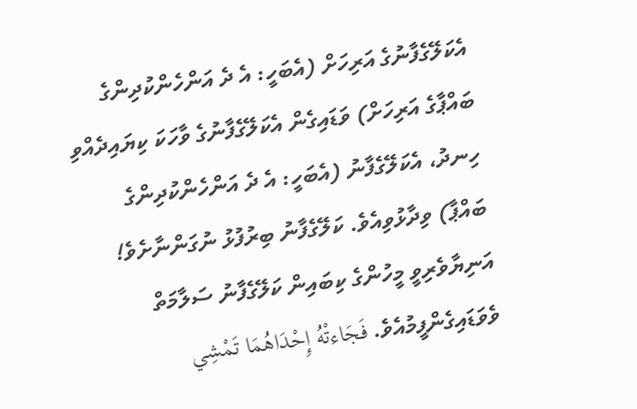އެކަލޭގެފާނުގެ އަރިހަށް (އެބަހީ: އެ ދެ އަންހެންކުދިންގެ ބައްޕާގެ އަރިހަށް) ވަޑައިގެން އެކަލޭގެފާނުގެ ވާހަކަ ކިޔައިދެއްވި ހިނދު، އެކަލޭގެފާނު (އެބަހީ: އެ ދެ އަންހެންކުދިންގެ ބައްޕާ) ވިދާޅުވިއެވެ. ކަލޭގެފާނު ބިރުފުޅު ނުގަންނާށެވެ! އަނިޔާވެރިވީ މީހުންގެ ކިބައިން ކަލޭގެފާނު ސަލާމަތް ވެވަޑައިގެންފީމުއެވެ. فَجَاءتْهُ إِحْدَاهُمَا تَمْشِي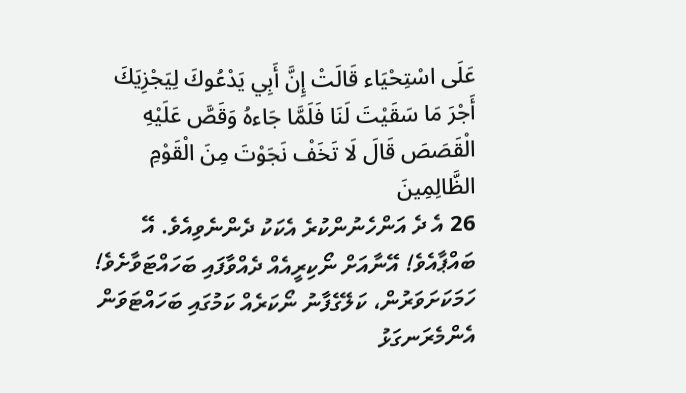عَلَى اسْتِحْيَاء قَالَتْ إِنَّ أَبِي يَدْعُوكَ لِيَجْزِيَكَ أَجْرَ مَا سَقَيْتَ لَنَا فَلَمَّا جَاءهُ وَقَصَّ عَلَيْهِ الْقَصَصَ قَالَ لَا تَخَفْ نَجَوْتَ مِنَ الْقَوْمِ الظَّالِمِينَ
26 އެ ދެ އަންހެނުންކުރެ އެކަކު ދެންނެވިއެވެ. އޭ ބައްޕާއެވެ! އޭނާއަށް ނޯކިރީއެއް ދެއްވާފައި ބަހައްޓަވާށެވެ! ހަމަކަށަވަރުން، ކަލޭގެފާނު ނޯކަރެއް ކަމުގައި ބަހައްޓަވަން އެންމެރަނގަޅު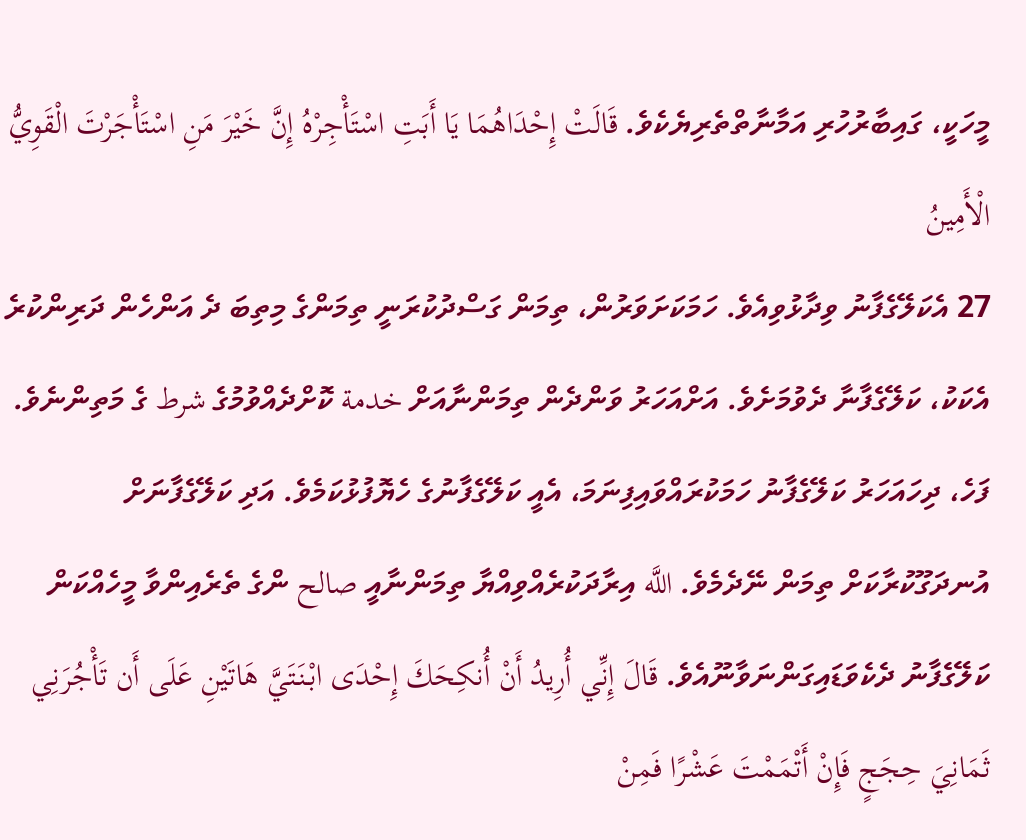މީހަކީ، ގައިބާރުހުރި އަމާނާތްތެރިޔެކެވެ. قَالَتْ إِحْدَاهُمَا يَا أَبَتِ اسْتَأْجِرْهُ إِنَّ خَيْرَ مَنِ اسْتَأْجَرْتَ الْقَوِيُّ الْأَمِينُ
27 އެކަލޭގެފާނު ވިދާޅުވިއެވެ. ހަމަކަށަވަރުން، ތިމަން ގަސްދުކުރަނީ ތިމަންގެ މިތިބަ ދެ އަންހެން ދަރިންކުރެ އެކަކު، ކަލޭގެފާނާ ދެވުމަށެވެ. އަށްއަހަރު ވަންދެން ތިމަންނާއަށް خدمة ކޮށްދެއްވުމުގެ شرط ގެ މަތިންނެވެ. ފަހެ، ދިހައަހަރު ކަލޭގެފާނު ހަމަކުރައްވައިފިނަމަ، އެއީ ކަލޭގެފާނުގެ ހެޔޮފުޅުކަމެވެ. އަދި ކަލޭގެފާނަށް އުނދަގޫކުރާކަށް ތިމަން ނޭދެމެވެ. اللَّه އިރާދަކުރެއްވިއްޔާ ތިމަންނާއީ صالح ންގެ ތެރެއިންވާ މީހެއްކަން ކަލޭގެފާނު ދެކެވަޑައިގަންނަވާނޫއެވެ. قَالَ إِنِّي أُرِيدُ أَنْ أُنكِحَكَ إِحْدَى ابْنَتَيَّ هَاتَيْنِ عَلَى أَن تَأْجُرَنِي ثَمَانِيَ حِجَجٍ فَإِنْ أَتْمَمْتَ عَشْرًا فَمِنْ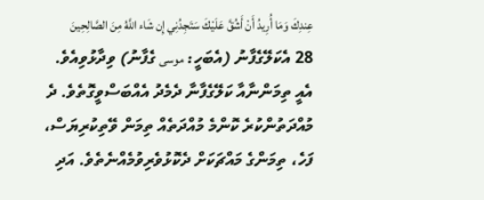عِندِكَ وَمَا أُرِيدُ أَنْ أَشُقَّ عَلَيْكَ سَتَجِدُنِي إِن شَاء اللَّهُ مِنَ الصَّالِحِينَ
28 އެކަލޭގެފާނު (އެބަހީ: موسى ގެފާނު) ވިދާޅުވިއެވެ. އެއީ ތިމަންނާއާ ކަލޭގެފާނާ ދެމެދު އެއްބަސްވީގޮތެވެ. ދެ މުއްދަތުންކުރެ ކޮންމެ މުއްދަތެއް ތިމަން ވޭތިކުރިޔަސް، ފަހެ، ތިމަންގެ މައްޗަކަށް ދެކޮޅުވެރިވުމެއްނެތެވެ. އަދި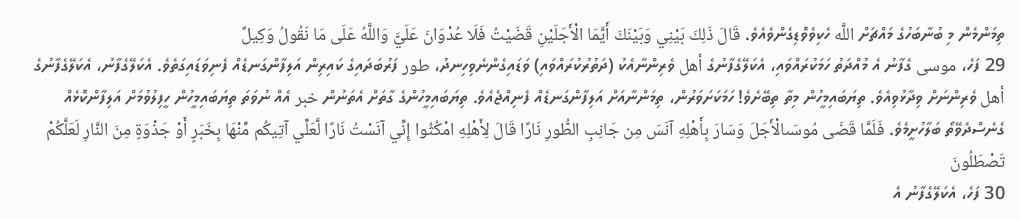ތިމަންމެން މި ބުނާބަހުގެ މައްޗަށް اللَّه ހެކިވެވޮޑިގެންވެއެވެ. قَالَ ذَلِكَ بَيْنِي وَبَيْنَكَ أَيَّمَا الْأَجَلَيْنِ قَضَيْتُ فَلَا عُدْوَانَ عَلَيَّ وَاللَّهُ عَلَى مَا نَقُولُ وَكِيلٌ
29 ފަހެ، موسى ގެފާނު އެ މުއްދަތު ހަމަކުރައްވައި، އެކަލޭގެފާނުގެ أهل ވެރިންނާއެކު (ދަތުރުކުރައްވައި) ވަޑައިގެންނެވިހިނދު، طور ފަރުބަދައިގެ ކައިރިން އަލިފާންގަނޑެއް ފެނިވަޑައިގަތެވެ. އެކަލޭގެފާނު، އެކަލޭގެފާނުގެ أهل ވެރިންނަށް ވިދާޅުވިއެވެ. ތިޔަބައިމީހުން މިތާ ތިބޭށެވެ! ހަމަކަށަވަރުން، ތިމަންނާއަށް އަލިފާންގަނޑެއް ފެނިއްޖެއެވެ. ތިޔަބައިމީހުންގެ ގާތަށް އެތަނުން خبر އެއް ނުވަތަ ތިޔަބައިމީހުން ހީފިލުވުމަށް އަލިފާންކޮޅެއް ގެނެސްދެވޭތޯ ބަލާހުށީމެވެ. فَلَمَّا قَضَى مُوسَىالْأَجَلَ وَسَارَ بِأَهْلِهِ آنَسَ مِن جَانِبِ الطُّورِ نَارًا قَالَ لِأَهْلِهِ امْكُثُوا إِنِّي آنَسْتُ نَارًا لَّعَلِّي آتِيكُم مِّنْهَا بِخَبَرٍ أَوْ جَذْوَةٍ مِنَ النَّارِ لَعَلَّكُمْ تَصْطَلُونَ
30 ފަހެ، އެކަލޭގެފާނު އެ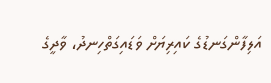އަލިފާންގަނޑުގެ ކައިރިޔަށް ވަޑައިގަތްހިނދު، ވާދީގެ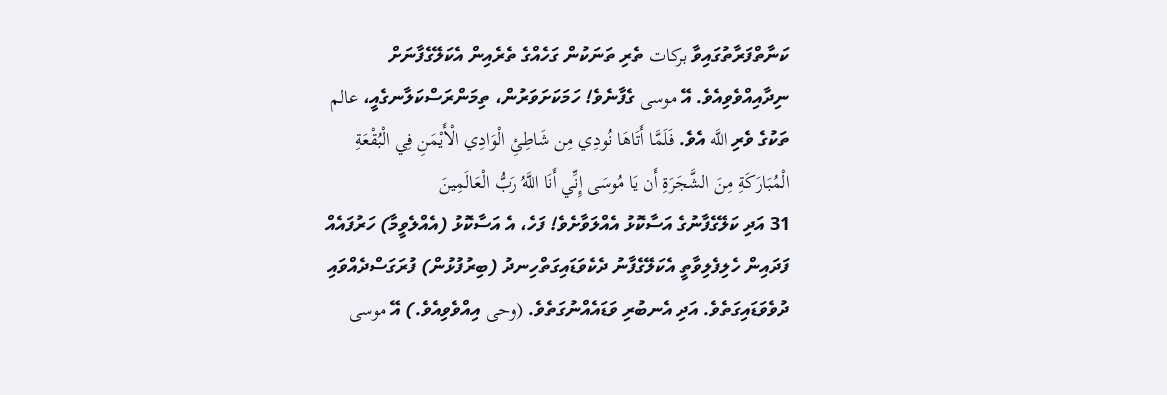ކަނާތްފަރާތުގައިވާ بركات ތެރި ތަނަކުން ގަހެއްގެ ތެރެއިން އެކަލޭގެފާނަށް ނިދާއިއްވެވިއެވެ. އޭ موسى ގެފާނެވެ! ހަމަކަށަވަރުން، ތިމަންރަސްކަލާނގެއީ، عالم ތަކުގެ ވެރި اللَّه އެވެ. فَلَمَّا أَتَاهَا نُودِي مِن شَاطِئِ الْوَادِي الْأَيْمَنِ فِي الْبُقْعَةِ الْمُبَارَكَةِ مِنَ الشَّجَرَةِ أَن يَا مُوسَى إِنِّي أَنَا اللَّهُ رَبُّ الْعَالَمِينَ
31 އަދި ކަލޭގެފާނުގެ އަސާކޮޅު އެއްލަވާށެވެ! ފަހެ، އެ އަސާކޮޅު (އެއްލެވީމާ) ހަރުފައެއް ފަދައިން ހެލިފެލިވާތީ އެކަލޭގެފާނު ދެކެވަޑައިގަތްހިނދު (ބިރުފުޅުން) ފުރަގަސްދެއްވައި ދުވެވަޑައިގަތެވެ. އަދި އެނބުރި ވަޑައެއްނުގަތެވެ. (وحى އިއްވެވިއެވެ.) އޭ موسى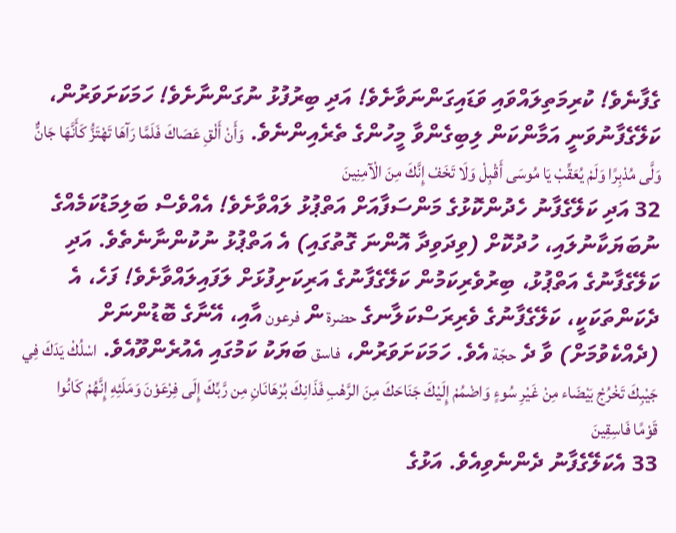ގެފާނެވެ! ކުރިމަތިލައްވައި ވަޑައިގަންނަވާށެވެ! އަދި ބިރުފުޅު ނުގަންނާށެވެ! ހަމަކަށަވަރުން، ކަލޭގެފާނުވަނީ އަމާންކަން ލިބިގެންވާ މީހުންގެ ތެރެއިންނެވެ. وَأَنْ أَلْقِ عَصَاكَ فَلَمَّا رَآهَا تَهْتَزُّ كَأَنَّهَا جَانٌّ وَلَّى مُدْبِرًا وَلَمْ يُعَقِّبْ يَا مُوسَى أَقْبِلْ وَلَا تَخَفْ إِنَّكَ مِنَ الْآمِنِينَ
32 އަދި ކަލޭގެފާނު ހެދުންކޮޅުގެ މަންސަފާއަށް އަތްޕުޅު ލައްވާށެވެ! އެއްވެސް ބަލިމަޑުކަމެއްގެ ނުބަޔަކާނުލައި، ހުދުކޮށް (ވިދަވިދާ އޮންނަ ގޮތުގައި) އެ އަތްޕުޅު ނުކުންނާނެތެވެ. އަދި ކަލޭގެފާނުގެ އަތްޕުޅު، ބިރުވެރިކަމުން ކަލޭގެފާނުގެ އަރިކަށިފުޅަށް ލަފައިލައްވާށެވެ! ފަހެ، އެ ދެކަންތަކަކީ، ކަލޭގެފާނުގެ ވެރިރަސްކަލާނގެ حضرة ން فرعون އާއި، އޭނާގެ ބޮޑުންނަށް (ދެއްކެވުމަށް) ވާ ދެ حجّة އެވެ. ހަމަކަށަވަރުން، فاسق ބަޔަކު ކަމުގައި އެއުރެންވޫއެވެ. اسْلُكْ يَدَكَ فِي جَيْبِكَ تَخْرُجْ بَيْضَاء مِنْ غَيْرِ سُوءٍ وَاضْمُمْ إِلَيْكَ جَنَاحَكَ مِنَ الرَّهْبِ فَذَانِكَ بُرْهَانَانِ مِن رَّبِّكَ إِلَى فِرْعَوْنَ وَمَلَئِهِ إِنَّهُمْ كَانُوا قَوْمًا فَاسِقِينَ
33 އެކަލޭގެފާނު ދެންނެވިއެވެ. އަޅުގެ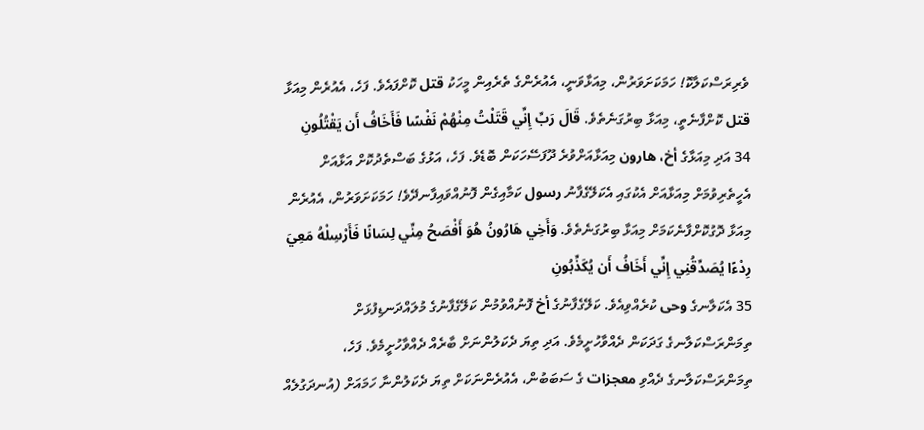ވެރިރަސްކަލާކޮ! ހަމަކަށަވަރުން، މިއަޅާވަނީ، އެއުރެންގެ ތެރެއިން މީހަކު قتل ކޮށްފައެވެ. ފަހެ، އެއުރެން މިއަޅާ قتل ކޮށްފާނެތީ، މިއަޅާ ބިރުގަނެތެވެ. قَالَ رَبِّ إِنِّي قَتَلْتُ مِنْهُمْ نَفْسًا فَأَخَافُ أَن يَقْتُلُونِ
34 އަދި މިއަޅާގެ أخ، هارون މިއަޅާއަށްވުރެ ދޫފަސޭހަކަން ބޮޑެވެ. ފަހެ، އަޅުގެ ބަސްތެދުކޮށް އަޅާއަށް އެހީތެރިވުމަށް މިއަޅާއަށް އެކުގައި އެކަލޭގެފާނު رسول ކަމާއިގެން ފޮނުއްވައިފާނދޭވެ! ހަމަކަށަވަރުން، އެއުރެން މިއަޅާ ދޮގުކޮށްފާނެކަމަށް މިއަޅާ ބިރުގަނެތެވެ. وَأَخِي هَارُونُ هُوَ أَفْصَحُ مِنِّي لِسَانًا فَأَرْسِلْهُ مَعِيَ رِدْءًا يُصَدِّقُنِي إِنِّي أَخَافُ أَن يُكَذِّبُونِ
35 އެކަލާނގެ وحى ކުރެއްވިއެވެ. ކަލޭގެފާނުގެ أخ ފޮނުއްވުމުން ކަލޭގެފާނުގެ މުލައްދަނޑިފުޅަށް ތިމަންރަސްކަލާނގެ ގަދަކަން ދެއްވާހުށީމެވެ. އަދި ތިޔަ ދެކަލުންނަށް ބާރެއް ދެއްވާހުށީމެވެ. ފަހެ، ތިމަންރަސްކަލާނގެ ދެއްވި معجزات ގެ ސަބަބުން، އެއުރެންނަކަށް ތިޔަ ދެކަލުންނާ ހަމައަށް (އުނދަގުލެއް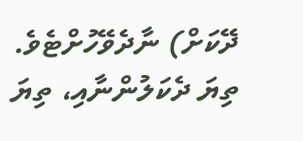ދޭކަށް) ނާދެވޭހުށްޓެވެ. ތިޔަ ދެކަލުންނާއި، ތިޔަ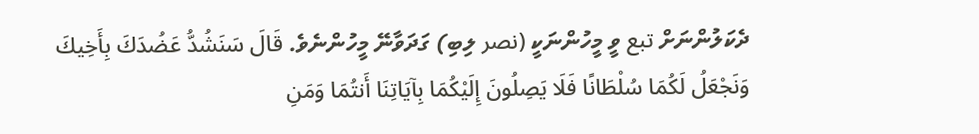ދެކަލުންނަށް تبع ވީ މީހުންނަކީ (نصر ލިބި) ގަދަވާނޭ މީހުންނެވެ. قَالَ سَنَشُدُّ عَضُدَكَ بِأَخِيكَ وَنَجْعَلُ لَكُمَا سُلْطَانًا فَلَا يَصِلُونَ إِلَيْكُمَا بِآيَاتِنَا أَنتُمَا وَمَنِ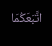اتَّبَعَكُمَا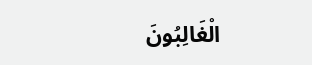الْغَالِبُونَ